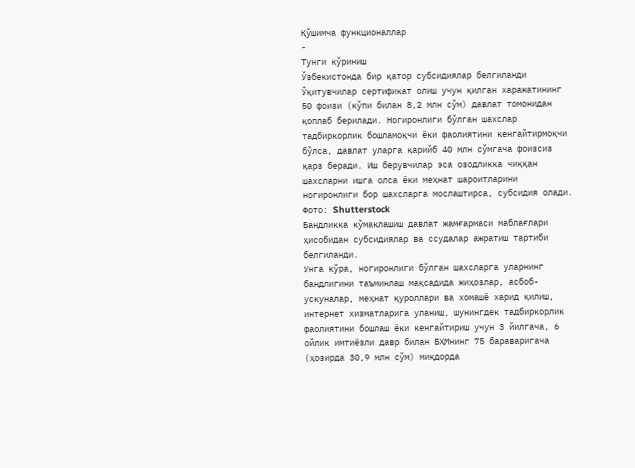Қўшимча функционаллар
-
Тунги кўриниш
Ўзбекистонда бир қатор субсидиялар белгиланди
Ўқитувчилар сертификат олиш учун қилган харажатининг 50 фоизи (кўпи билан 8,2 млн сўм) давлат томонидан қоплаб берилади. Ногиронлиги бўлган шахслар тадбиркорлик бошламоқчи ёки фаолиятини кенгайтирмоқчи бўлса, давлат уларга қарийб 40 млн сўмгача фоизсиз қарз беради. Иш берувчилар эса озодликка чиққан шахсларни ишга олса ёки меҳнат шароитларини ногиронлиги бор шахсларга мослаштирса, субсидия олади.
Фото: Shutterstock
Бандликка кўмаклашиш давлат жамғармаси маблағлари ҳисобидан субсидиялар ва ссудалар ажратиш тартиби белгиланди.
Унга кўра, ногиронлиги бўлган шахсларга уларнинг бандлигини таъминлаш мақсадида жиҳозлар, асбоб-ускуналар, меҳнат қуроллари ва хомашё харид қилиш, интернет хизматларига уланиш, шунингдек тадбиркорлик фаолиятини бошлаш ёки кенгайтириш учун 3 йилгача, 6 ойлик имтиёзли давр билан БҲМнинг 75 бараваригача (ҳозирда 30,9 млн сўм) миқдорда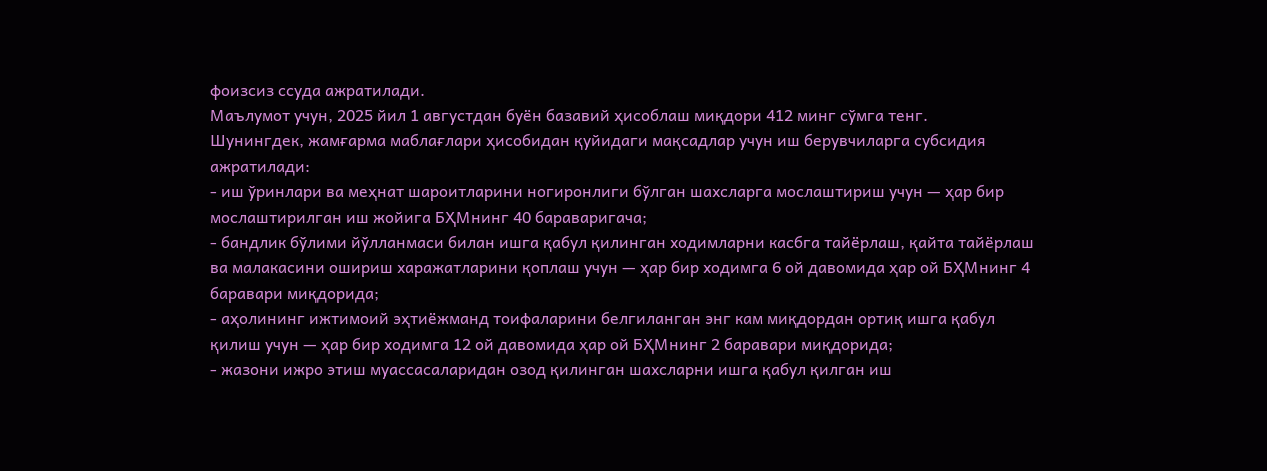фоизсиз ссуда ажратилади.
Маълумот учун, 2025 йил 1 августдан буён базавий ҳисоблаш миқдори 412 минг сўмга тенг.
Шунингдек, жамғарма маблағлари ҳисобидан қуйидаги мақсадлар учун иш берувчиларга субсидия ажратилади:
- иш ўринлари ва меҳнат шароитларини ногиронлиги бўлган шахсларга мослаштириш учун — ҳар бир мослаштирилган иш жойига БҲМнинг 40 бараваригача;
- бандлик бўлими йўлланмаси билан ишга қабул қилинган ходимларни касбга тайёрлаш, қайта тайёрлаш ва малакасини ошириш харажатларини қоплаш учун — ҳар бир ходимга 6 ой давомида ҳар ой БҲМнинг 4 баравари миқдорида;
- аҳолининг ижтимоий эҳтиёжманд тоифаларини белгиланган энг кам миқдордан ортиқ ишга қабул қилиш учун — ҳар бир ходимга 12 ой давомида ҳар ой БҲМнинг 2 баравари миқдорида;
- жазони ижро этиш муассасаларидан озод қилинган шахсларни ишга қабул қилган иш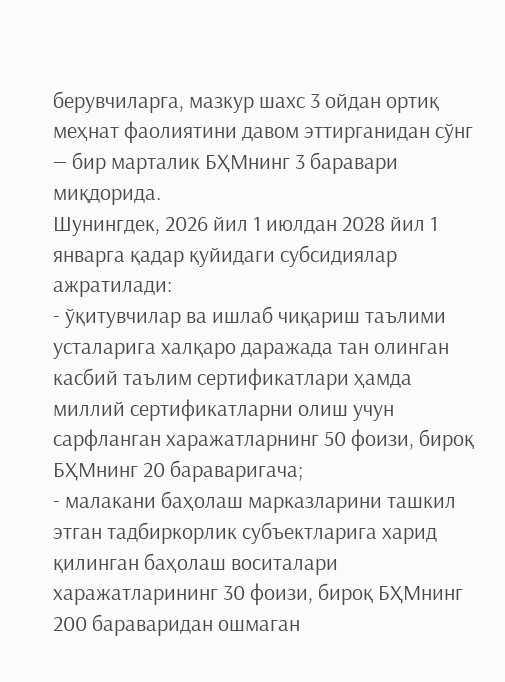берувчиларга, мазкур шахс 3 ойдан ортиқ меҳнат фаолиятини давом эттирганидан сўнг — бир марталик БҲМнинг 3 баравари миқдорида.
Шунингдек, 2026 йил 1 июлдан 2028 йил 1 январга қадар қуйидаги субсидиялар ажратилади:
- ўқитувчилар ва ишлаб чиқариш таълими усталарига халқаро даражада тан олинган касбий таълим сертификатлари ҳамда миллий сертификатларни олиш учун сарфланган харажатларнинг 50 фоизи, бироқ БҲМнинг 20 бараваригача;
- малакани баҳолаш марказларини ташкил этган тадбиркорлик субъектларига харид қилинган баҳолаш воситалари харажатларининг 30 фоизи, бироқ БҲМнинг 200 бараваридан ошмаган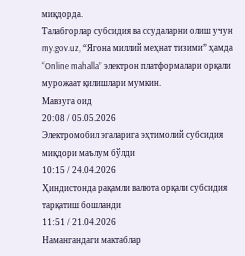миқдорда.
Талабгорлар субсидия ва ссудаларни олиш учун my.gov.uz, “Ягона миллий меҳнат тизими” ҳамда “Online mahalla” электрон платформалари орқали мурожаат қилишлари мумкин.
Мавзуга оид
20:08 / 05.05.2026
Электромобил эгаларига эҳтимолий субсидия миқдори маълум бўлди
10:15 / 24.04.2026
Ҳиндистонда рақамли валюта орқали субсидия тарқатиш бошланди
11:51 / 21.04.2026
Намангандаги мактаблар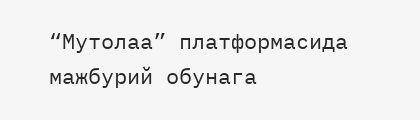“Мутолаа” платформасида мажбурий обунага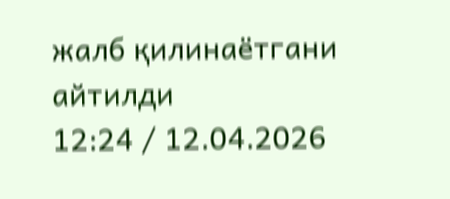жалб қилинаётгани айтилди
12:24 / 12.04.2026